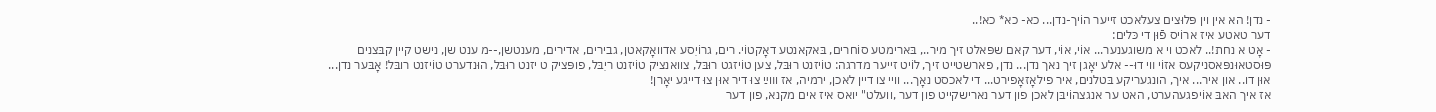- נדן! הא אין וין פּלוּצים צעלאכט זייער הוֹיך-נדן... כא- כא* כא!..
דער טאטע איז ארוֹיס פֿוּן די כּלים:
- אָט א נחת!.. לאכט וי א משוגענער... אוֹי, אוֹי, דער קאם שפּאלט זיך מיר.., בּארימטע סוֹחרים, בּאקאנטע דאָקטוֹי. רים, גרוֹיִסע אדוואָקאטן, גבירים, אדירים, מענטשן,--מ ענט שן, נישט קיין קבּצנים פּוּסטאוּנפּאסניקעס אזוֹי װי דוּ-- אלע יאָגן זיך נאך נדן... נדן, פארשטייט זיך, לוֹיט זייער מדרגה: טוֹיזנט רוּבּל, צען טוֹיזגט רוּבּל, צוואנציק טוֹיזנט ריִבּל, פופּציק ט יזנט רוּבּל, הוּנדערט טוֹיזנט רובּל! אָבּער נדן... אוּן דו.. און איר... איך, הונגעריקע בּטלנים, איר פילאָזאָפירט... די לאכסט נאָך... וויי צו דיין לאכן, ירמיה, אז וװײַ צוּ דיר אוּן צוּ דייגע יאָרן!
אז איך האבּ אוֹיפגעהערט, האט ער אנגצהוֹיבּן לאכן פון דער נארישקייט פון דער ,וועלט" יואס איז אים מקנא, פון דער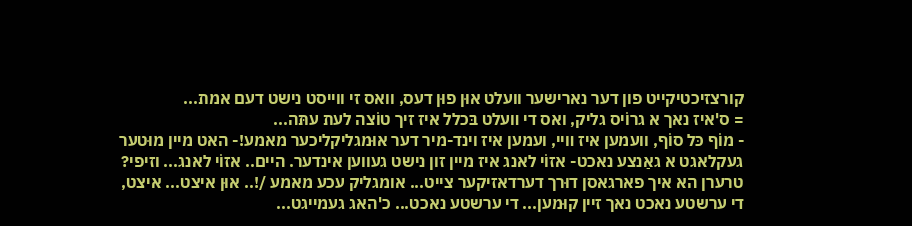קורצזיכטיקייט פון דער נארישער וועלט אוּן פוּן דעס, וואס זי ווייסט נישט דעם אמת...
= ס'איז נאך א גרוֹיס גליק, ואס די װעלט בּכלל איז זיך טוֹצה לעת עתּה...
- מוֹף כּל סוֹף, וועמען איז װיי, ועמען איז וינד-מיר דער אוּמגליקליכער מאמע!- האט מיין מוּטער געקלאגט א גאַנצע נאכט- אזוֹי לאנג איז מיין זון נישט געווען אינדער. היים.. אזוֹי לאנג... וזיפי? טרערן הא איך פארגאסן דוּרך דערדאזיקער צייט... אומגליק עכע מאמע /!.. אוּן איצט... איצט, די ערשטע נאכט נאך זיין קוּמען... די ערשטע נאכט... כ'האג געמייגט...